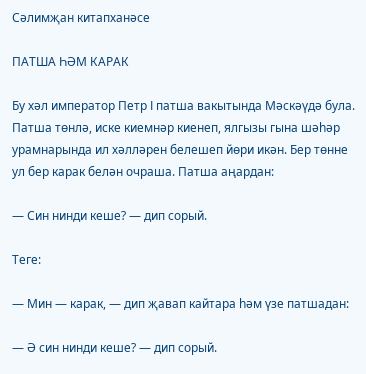Сәлимҗан китапханәсе

ПАТША ҺӘМ КАРАК

Бу хәл император Петр І патша вакытында Мәскәүдә була. Патша төнлә, иске киемнәр киенеп, ялгызы гына шәһәр урамнарында ил хәлләрен белешеп йөри икән. Бер төнне ул бер карак белән очраша. Патша аңардан:

— Син нинди кеше? — дип сорый.

Теге:

— Мин — карак, — дип җавап кайтара һәм үзе патшадан:

— Ә син нинди кеше? — дип сорый.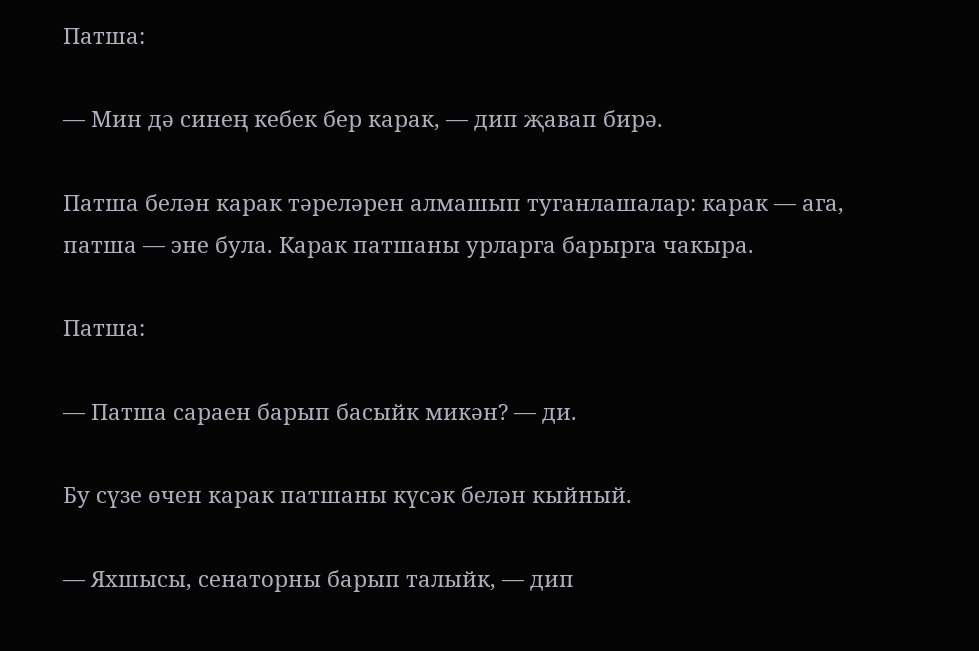Патша:

— Мин дә синең кебек бер карак, — дип җавап бирә.

Патша белән карак тәреләрен алмашып туганлашалар: карак — ага, патша — эне була. Карак патшаны урларга барырга чакыра.

Патша:

— Патша сараен барып басыйк микән? — ди.

Бу сүзе өчен карак патшаны күсәк белән кыйный.

— Яхшысы, сенаторны барып талыйк, — дип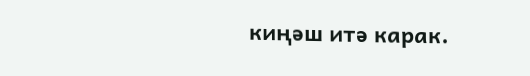киңәш итә карак.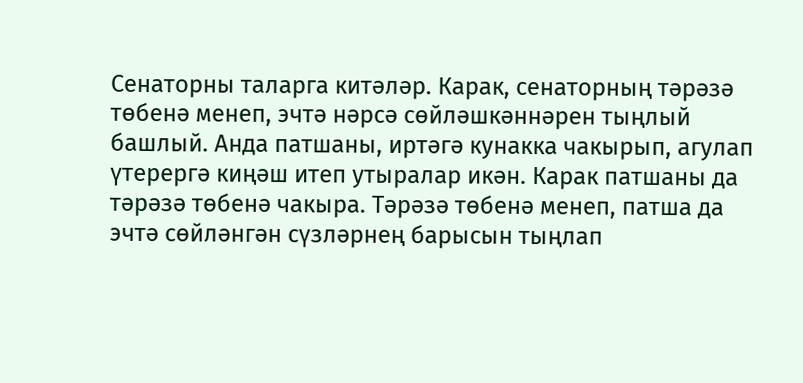Сенаторны таларга китәләр. Карак, сенаторның тәрәзә төбенә менеп, эчтә нәрсә сөйләшкәннәрен тыңлый башлый. Анда патшаны, иртәгә кунакка чакырып, агулап үтерергә киңәш итеп утыралар икән. Карак патшаны да тәрәзә төбенә чакыра. Тәрәзә төбенә менеп, патша да эчтә сөйләнгән сүзләрнең барысын тыңлап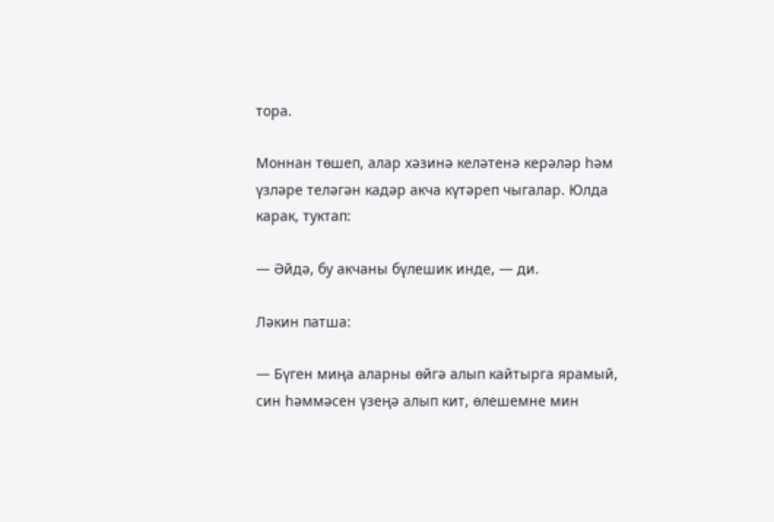тора.

Моннан төшеп, алар хәзинә келәтенә керәләр һәм үзләре теләгән кадәр акча күтәреп чыгалар. Юлда карак, туктап:

— Әйдә, бу акчаны бүлешик инде, — ди.

Ләкин патша:

— Бүген миңа аларны өйгә алып кайтырга ярамый, син һәммәсен үзеңә алып кит, өлешемне мин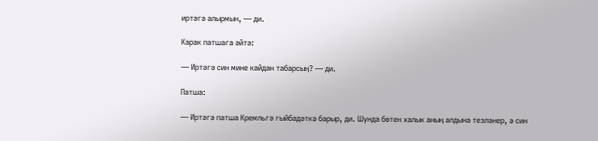иртәгә алырмын, — ди.

Карак патшага әйтә:

— Иртәгә син мине кайдан табарсың? — ди.

Патша:

— Иртәгә патша Кремльгә гыйбадәткә барыр, ди. Шунда бөтен халык аның алдына тезләнер, ә син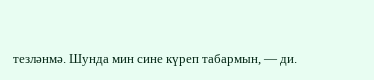тезләнмә. Шунда мин сине күреп табармын, — ди.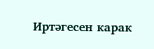Иртәгесен карак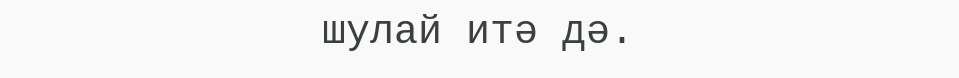шулай итә дә.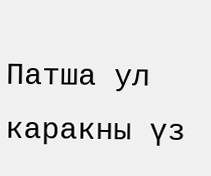Патша ул каракны үз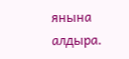янына алдыра.